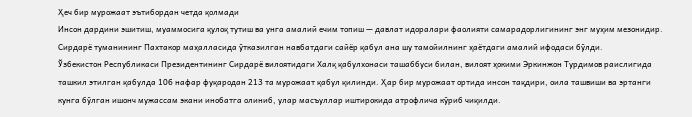Ҳеч бир мурожаат эътибордан четда қолмади
Инсон дардини эшитиш, муаммосига қулоқ тутиш ва унга амалий ечим топиш — давлат идоралари фаолияти самарадорлигининг энг муҳим мезонидир. Сирдарё туманининг Пахтакор маҳалласида ўтказилган навбатдаги сайёр қабул ана шу тамойилнинг ҳаётдаги амалий ифодаси бўлди.
Ўзбекистон Республикаси Президентининг Сирдарё вилоятидаги Халқ қабулхонаси ташаббуси билан, вилоят ҳокими Эркинжон Турдимов раислигида ташкил этилган қабулда 106 нафар фуқародан 213 та мурожаат қабул қилинди. Ҳар бир мурожаат ортида инсон тақдири, оила ташвиши ва эртанги кунга бўлган ишонч мужассам экани инобатга олиниб, улар масъуллар иштирокида атрофлича кўриб чиқилди.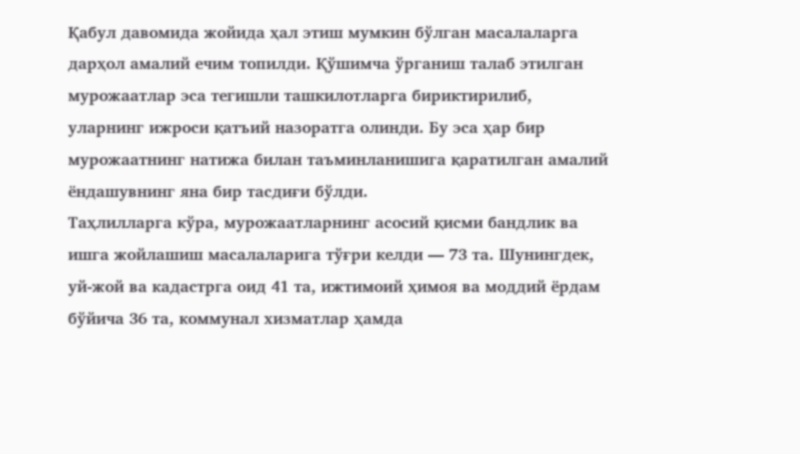Қабул давомида жойида ҳал этиш мумкин бўлган масалаларга дарҳол амалий ечим топилди. Қўшимча ўрганиш талаб этилган мурожаатлар эса тегишли ташкилотларга бириктирилиб, уларнинг ижроси қатъий назоратга олинди. Бу эса ҳар бир мурожаатнинг натижа билан таъминланишига қаратилган амалий ёндашувнинг яна бир тасдиғи бўлди.
Таҳлилларга кўра, мурожаатларнинг асосий қисми бандлик ва ишга жойлашиш масалаларига тўғри келди — 73 та. Шунингдек, уй-жой ва кадастрга оид 41 та, ижтимоий ҳимоя ва моддий ёрдам бўйича 36 та, коммунал хизматлар ҳамда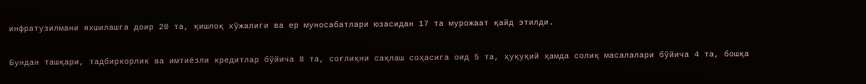инфратузилмани яхшилашга доир 20 та, қишлоқ хўжалиги ва ер муносабатлари юзасидан 17 та мурожаат қайд этилди.

Бундан ташқари, тадбиркорлик ва имтиёзли кредитлар бўйича 8 та, соғлиқни сақлаш соҳасига оид 5 та, ҳуқуқий ҳамда солиқ масалалари бўйича 4 та, бошқа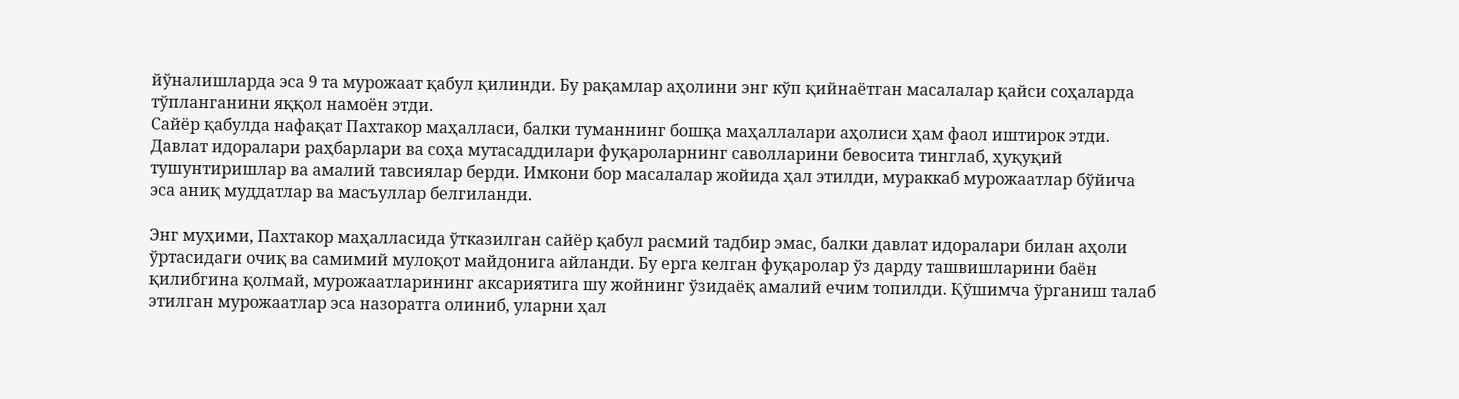йўналишларда эса 9 та мурожаат қабул қилинди. Бу рақамлар аҳолини энг кўп қийнаётган масалалар қайси соҳаларда тўпланганини яққол намоён этди.
Сайёр қабулда нафақат Пахтакор маҳалласи, балки туманнинг бошқа маҳаллалари аҳолиси ҳам фаол иштирок этди. Давлат идоралари раҳбарлари ва соҳа мутасаддилари фуқароларнинг саволларини бевосита тинглаб, ҳуқуқий тушунтиришлар ва амалий тавсиялар берди. Имкони бор масалалар жойида ҳал этилди, мураккаб мурожаатлар бўйича эса аниқ муддатлар ва масъуллар белгиланди.

Энг муҳими, Пахтакор маҳалласида ўтказилган сайёр қабул расмий тадбир эмас, балки давлат идоралари билан аҳоли ўртасидаги очиқ ва самимий мулоқот майдонига айланди. Бу ерга келган фуқаролар ўз дарду ташвишларини баён қилибгина қолмай, мурожаатларининг аксариятига шу жойнинг ўзидаёқ амалий ечим топилди. Қўшимча ўрганиш талаб этилган мурожаатлар эса назоратга олиниб, уларни ҳал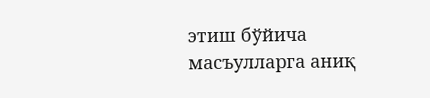этиш бўйича масъулларга аниқ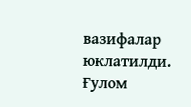вазифалар юклатилди.
Ғулом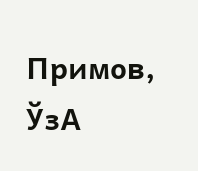Примов, ЎзА